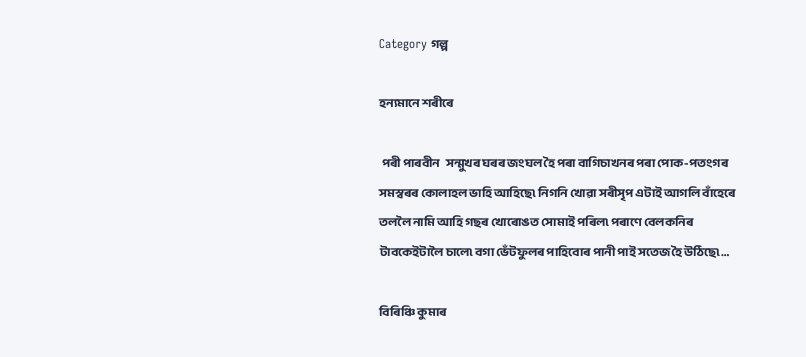Category গল্প

হন্যমানে শৰীৰে

 পৰী পাৰবীন   সন্মুখৰ ঘৰৰ জংঘল হৈ পৰা বাগিচাখনৰ পৰা পোক-পতংগৰ সমস্বৰৰ কোলাহল ভাহি আহিছে৷ নিগনি খোৱা সৰীসৃপ এটাই আগলি বাঁহেৰে তললৈ নামি আহি গছৰ খোৰোঙত সোমাই পৰিল৷ পৰাণে বেলকনিৰ টাবকেইটালৈ চালে৷ বগা ভেঁটফুলৰ পাহিবোৰ পানী পাই সতেজ হৈ উঠিছে৷…

বিৰিঞ্চি কুমাৰ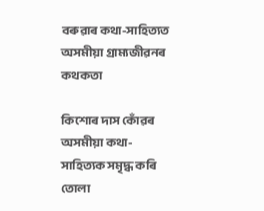বৰুৱাৰ কথা-সাহিত্যত অসমীয়া গ্ৰাম্যজীৱনৰ কথকতা

কিশোৰ দাস কোঁৱৰ  অসমীয়া কথা-সাহিত্যক সমৃদ্ধ কৰি তোলা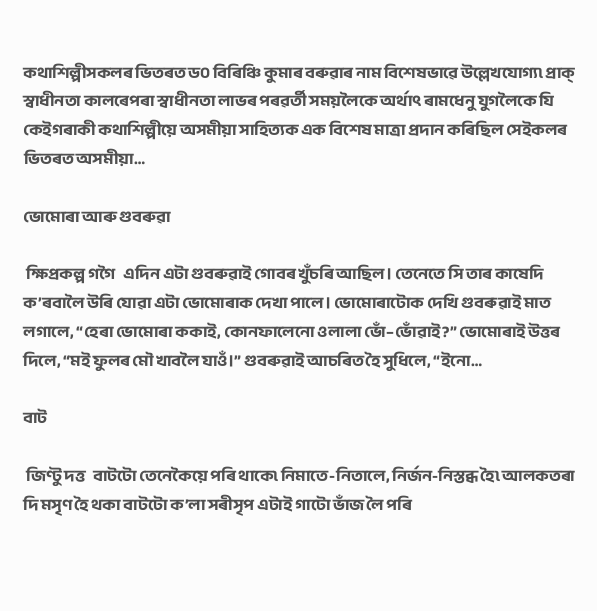কথাশিল্পীসকলৰ ভিতৰত ড০ বিৰিঞ্চি কুমাৰ বৰুৱাৰ নাম বিশেষভাৱে উল্লেখযোগ্য৷ প্ৰাক্ স্বাধীনতা কালৰেপৰা স্বাধীনতা লাভৰ পৰৱৰ্তী সময়লৈকে অৰ্থাৎ ৰামধেনু যুগলৈকে যি কেইগৰাকী কথাশিল্পীয়ে অসমীয়া সাহিত্যক এক বিশেষ মাত্ৰা প্ৰদান কৰিছিল সেইকলৰ ভিতৰত অসমীয়া…

ভোমোৰা আৰু গুবৰুৱা

 ক্ষিপ্ৰকল্প গগৈ   এদিন এটা গুবৰুৱাই গোবৰ খুঁচৰি আছিল। তেনেতে সি তাৰ কাষেদি ক’ৰবালৈ উৰি যোৱা এটা ভোমোৰাক দেখা পালে। ভোমোৰাটোক দেখি গুবৰুৱাই মাত লগালে, “হেৰা ভোমোৰা ককাই, কোনফালেনো ওলালা ভোঁ–ভোঁৱাই?” ভোমোৰাই উত্তৰ দিলে, “মই ফুলৰ মৌ খাবলৈ যাওঁ।” গুবৰুৱাই আচৰিত হৈ সুধিলে, “ইনো…

বাট

 জিণ্টু দত্ত   বাটটো তেনেকৈয়ে পৰি থাকে৷ নিমাতে-নিতালে, নিৰ্জন-নিস্তব্ধ হৈ৷ আলকতৰা দি মসৃণ হৈ থকা বাটটো ক’লা সৰীসৃপ এটাই গাটো ভাঁজ লৈ পৰি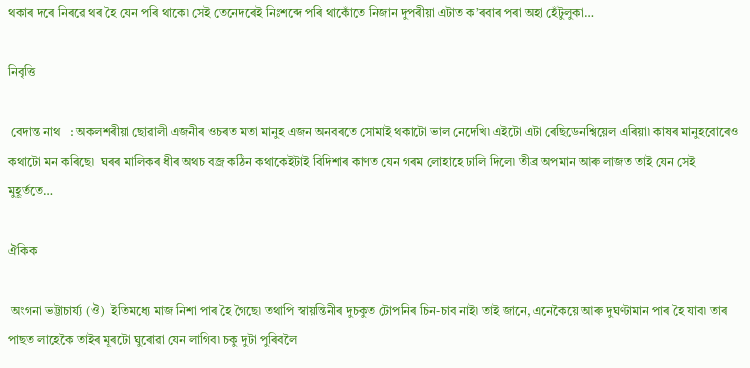থকাৰ দৰে নিৰৱে থৰ হৈ যেন পৰি থাকে৷ সেই তেনেদৰেই নিঃশব্দে পৰি থাকোঁতে নিজান দুপৰীয়া এটাত ক’ৰবাৰ পৰা অহা হেঁটুলুকা…

নিবৃত্তি

 বেদান্ত নাথ   : অকলশৰীয়া ছোৱালী এজনীৰ ওচৰত মতা‌ মানুহ এজন অনবৰতে সোমাই থকাটো‌ ভাল নেদেখি৷ এইটো‌‌ এটা ৰেছিডেনশ্বিয়েল এৰিয়া৷ কাষৰ মানুহবোৰেও কথাটো‌ মন কৰিছে৷  ঘৰৰ মালিকৰ ধীৰ অথচ বজ্ৰ কঠিন কথাকেইটাই বিদিশাৰ কাণত‌ যেন‌ গৰম লোহাহে ঢালি দিলে৷ তীব্ৰ অপমান আৰু লাজত তাই‌ যেন সেই মুহূর্ততে…

ঐকিক

 অংগনা ভট্টাচাৰ্য্য (ঔ)  ইতিমধ্যে মাজ নিশা পাৰ হৈ গৈছে৷ তথাপি স্বায়ন্তিনীৰ দুচকুত টোপনিৰ চিন-চাব নাই৷ তাই জানে, এনেকৈয়ে আৰু দুঘণ্টামান পাৰ হৈ যাব৷ তাৰ পাছত লাহেকৈ তাইৰ মূৰটো ঘুৰোৱা যেন লাগিব৷ চকু দুটা পুৰিবলৈ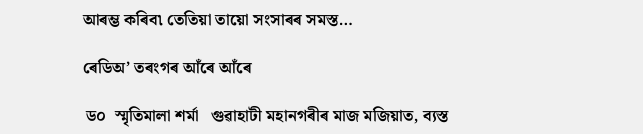আৰম্ভ কৰিব৷ তেতিয়া তায়ো সংসাৰৰ সমস্ত…

ৰেডিঅ’ তৰংগৰ আঁৰে আঁৰে

 ড০  স্মৃতিমালা শৰ্মা   গুৱাহাটী মহানগৰীৰ মাজ মজিয়াত, ব্যস্ত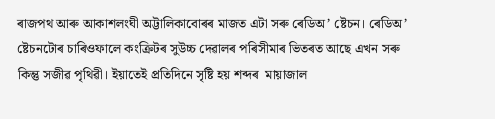ৰাজপথ আৰু আকাশলংঘী অট্টালিকাবোৰৰ মাজত এটা সৰু ৰেডিঅ’ ষ্টেচন। ৰেডিঅ’ ষ্টেচনটোৰ চাৰিওফালে কংক্ৰিটৰ সুউচ্চ দেৱালৰ পৰিসীমাৰ ভিতৰত আছে এখন সৰু কিন্তু সজীৱ পৃথিৱী। ইয়াতেই প্ৰতিদিনে সৃষ্টি হয় শব্দৰ  মায়াজাল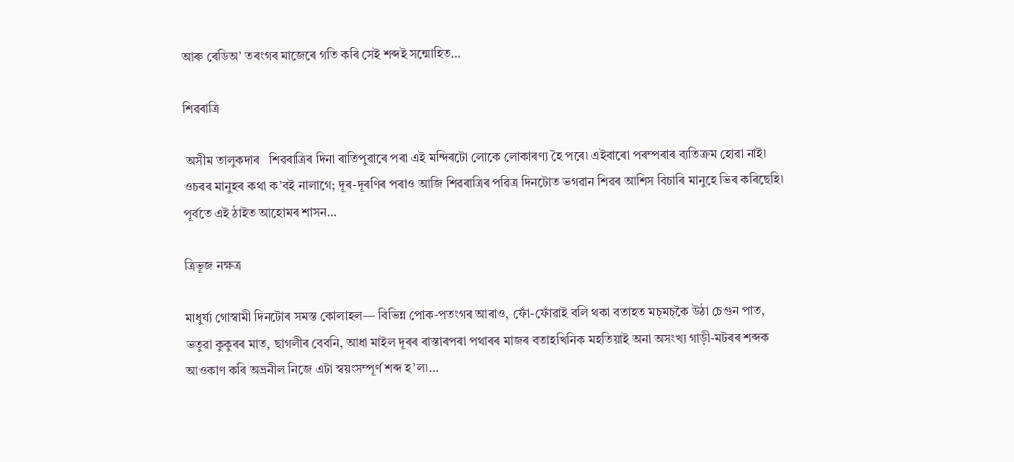আৰু ৰেডিঅ’ তৰংগৰ মাজেৰে গতি কৰি সেই শব্দই সন্মোহিত…

শিৱৰাত্ৰি

 অসীম তালুকদাৰ   শিৱৰাত্ৰিৰ দিনা ৰাতিপুৱাৰে পৰা এই মন্দিৰটো লোকে লোকাৰণ্য হৈ পৰে৷ এইবাৰো পৰম্পৰাৰ ব্যতিক্ৰম হোৱা নাই৷ ওচৰৰ মানুহৰ কথা ক’বই নালাগে; দূৰ-দূৰণিৰ পৰাও আজি শিৱৰাত্ৰিৰ পৱিত্ৰ দিনটোত ভগৱান শিৱৰ আশিস বিচাৰি মানুহে ভিৰ কৰিছেহি৷ পূৰ্বতে এই ঠাইত আহোমৰ শাসন…

ত্ৰিভূজ নক্ষত্ৰ

মাধুৰ্য্য গোস্বামী দিনটোৰ সমস্ত কোলাহল— বিভিন্ন পোক-পতংগৰ আৰাও, ফোঁ-ফোঁৱাই বলি থকা বতাহত মচ্‌মচ্‌কৈ উঠা চেগুন পাত, ভতুৱা কুকুৰৰ মাত, ছাগলীৰ বেবনি, আধা মাইল দূৰৰ ৰাস্তাৰপৰা পথাৰৰ মাজৰ বতাহখিনিক মহতিয়াই অনা অসংখ্য গাড়ী-মটৰৰ শব্দক আওকাণ কৰি অভ্ৰনীল নিজে এটা স্বয়ংসম্পূৰ্ণ শব্দ হ’ল৷…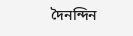দৈনন্দিন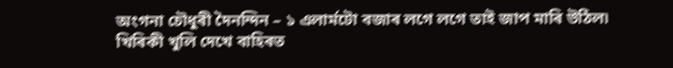অংগনা চৌধুৰী দৈনন্দিন – ১ এলাৰ্মটো বজাৰ লগে লগে তাই জাপ মাৰি উঠিল৷ খিৰিকী খুলি দেখে বাহিৰত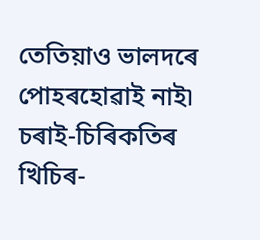তেতিয়াও ভালদৰে পোহৰহোৱাই নাই৷ চৰাই-চিৰিকতিৰ খিচিৰ-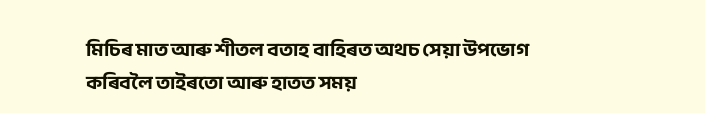মিচিৰ মাত আৰু শীতল বতাহ বাহিৰত অথচ সেয়া উপভোগ কৰিবলৈ তাইৰতো আৰু হাতত সময়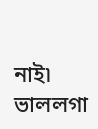নাই৷ ভাললগা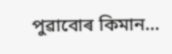পুৱাবোৰ কিমান…